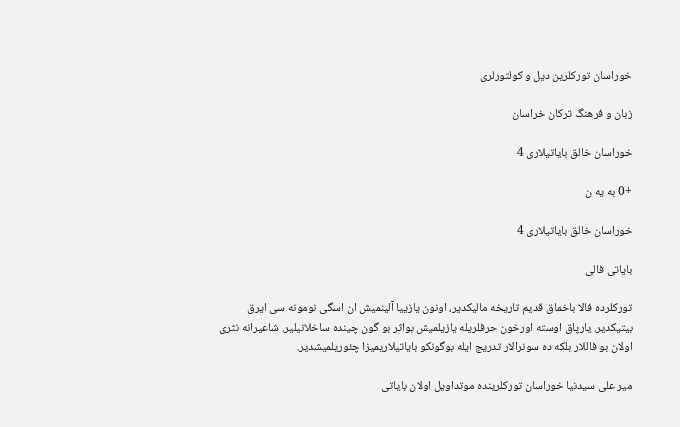خوراسان تورکلرین دیل و کولتورلری

زبان و فرهنگ ترکان خراسان

خوراسان خالق بایاتیلاری 4

+0 به یه ن

خوراسان خالق بایاتیلاری 4

بایاتی فالی

تورکلرده فالا باخماق قدیم تاریخه مالیکدیر، اونون یازییا آلینمیش ان اسگی نومونه سی ایرق بیتیکدیر. یارپاق اوسته اورخون حرفلریله یازیلمیش بواثر بو گون چینده ساخلانیلیر. شاعیرانه نثری اولان بو فاللار بلکه ده سونرالار تدریج ایله بوگونکو بایاتیلاریمیزا چئوریلمیشدیر.

میر علی سیدنیا خوراسان تورکلرینده موتداویل اولان بایاتی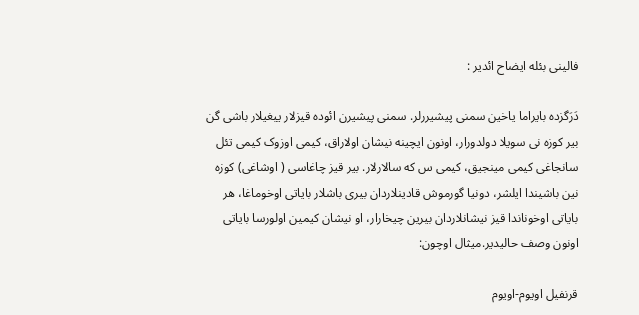فالینی بئله ایضاح ائدیر :

دَرَگزده بایراما یاخین سمنی پیشیررلر. سمنی پیشیرن ائوده قیزلار ییغیلار باشی گن بیر کوزه نی سویلا دولدورار، اونون ایچینه نیشان اولاراق، کیمی اوزوک کیمی تئل سانجاغی کیمی مینجیق، کیمی س که سالارلار. بیر قیز چاغاسی ( اوشاغی) کوزه نین باشیندا ایلشر، دونیا گورموش قادینلاردان بیری باشلار بایاتی اوخوماغا، هر بایاتی اوخوناندا قیز نیشانلاردان بیرین چیخارار، او نیشان کیمین اولورسا بایاتی اونون وصف حالیدیر.میثال اوچون:

قرنفیل اویوم-اویوم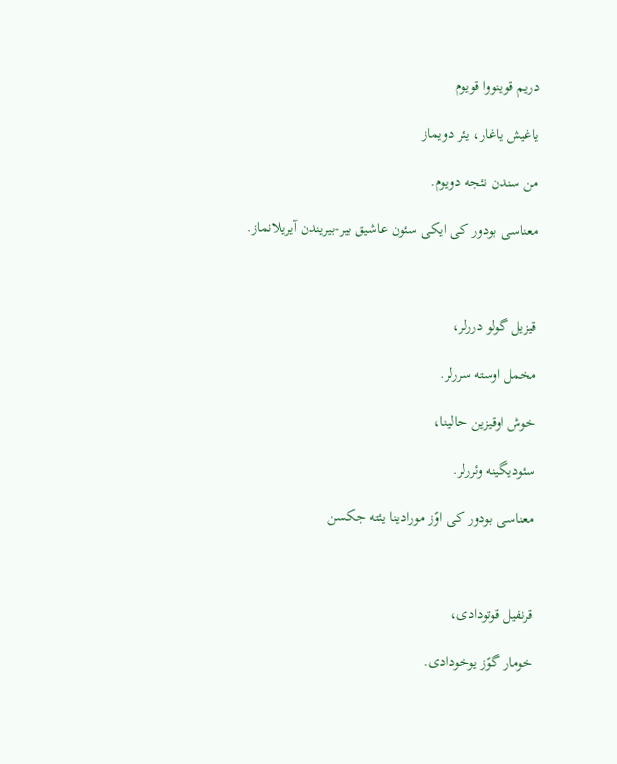دریم قوینووا قویوم

یاغیش یاغار، یئر دویماز

من سندن نئجه دویوم.

معناسی بودور کی ایکی سئون عاشیق بیر-بیریندن آیریلانماز.



قیزیل گولو دررلر،

مخمل اوسته سررلر.

خوش اوقیزین حالینا،

سئودیگینه وئررلر.

معناسی بودور کی اوًز مورادینا یئته جکسن



قرنفیل قوتودادی،

خومار گوًز یوخودادی.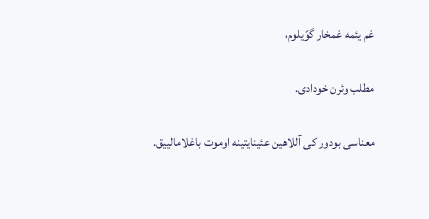غم یئمه غمخار گوًیلوم،

مطلب وئرن خودادی.

معناسی بودور کی آللاهین عئینایتینه اوموت باغلامالییق.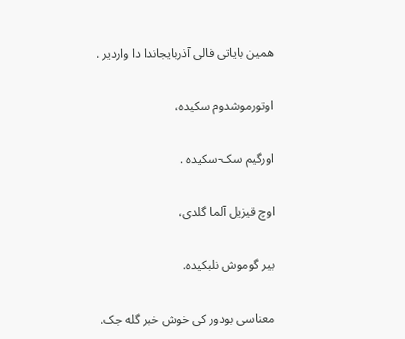همین بایاتی فالی آذربایجاندا دا واردیر .

اوتورموشدوم سکیده،

اورگیم سک-سکیده .

اوچ قیزیل آلما گلدی،

بیر گوموش نلبکیده.

معناسی بودور کی خوش خبر گله جک.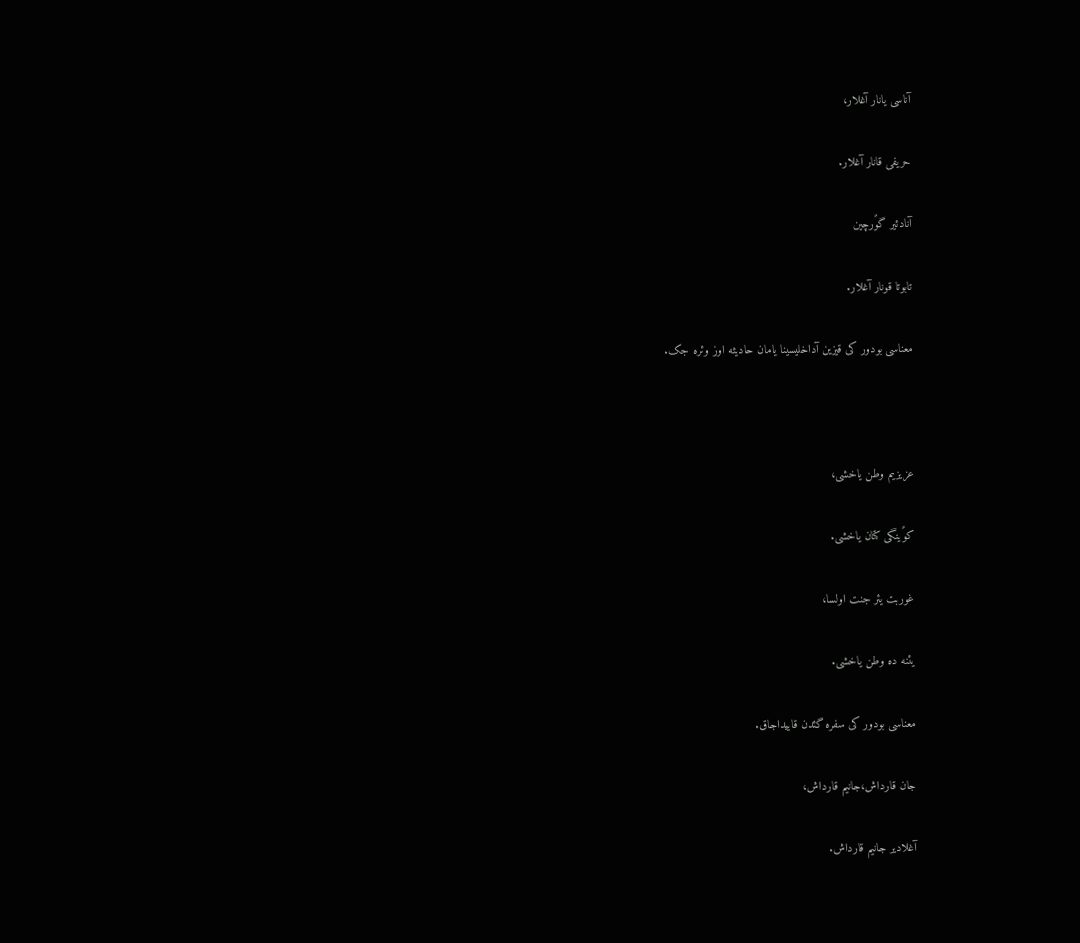آناسی یانار آغلار،

حریفی قانار آغلار.

آنادئیر گوًرچین

تابوتا قونار آغلار.

معناسی بودور کی قیزین آداخلیسینا یامان حادیثه اوز وئره جک.



عزیزیم وطن یاخشی،

کوًینگی کتان یاخشی.

غوربت یئر جنت اولسا،

یئنه ده وطن یاخشی.

معناسی بودور کی سفره گئدن قاییداجاق.

جان قارداش،جانیم قارداش،

آغلادیر جانیم قارداش.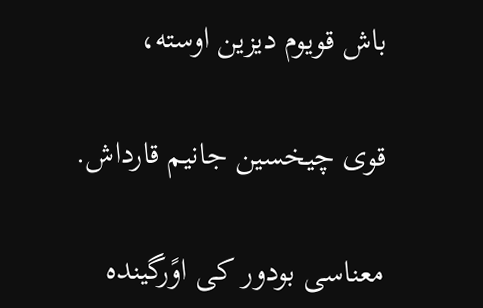باش قویوم دیزین اوسته،

قوی چیخسین جانیم قارداش.

معناسی بودور کی اوًرگینده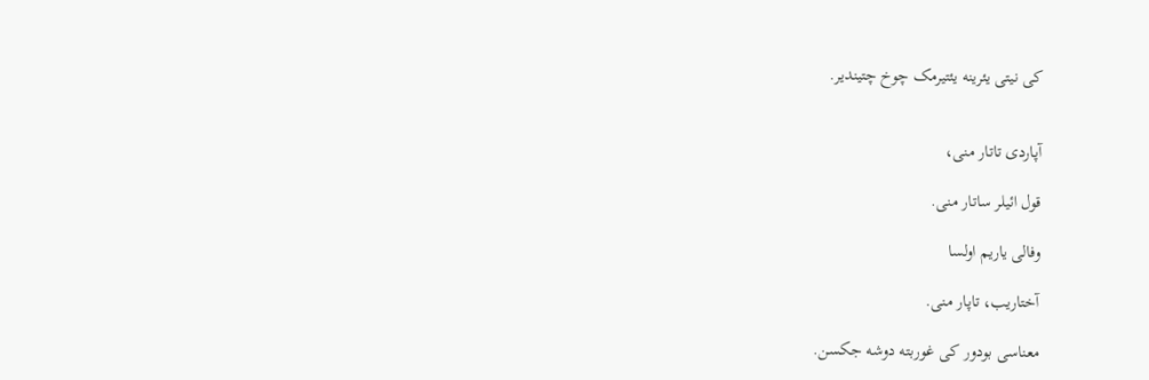کی نیتی یئرینه یئتیرمک چوخ چتیندیر.


آپاردی تاتار منی،

قول ائیلر ساتار منی.

وفالی یاریم اولسا

آختاریب، تاپار منی.

معناسی بودور کی غوربته دوشه جکسن.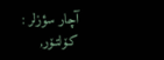آچار سؤزلر : کـۆلتـۆر,